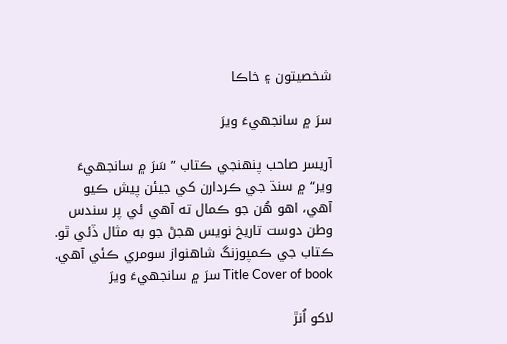شخصيتون ۽ خاڪا

سرَ ۾ سانجھيءَ ويرَ

آريسر صاحب پنهنجي ڪتاب ”سَرَ ۾ سانجھيءَ وير“ ۾ سنڌ جي ڪردارن کي جيئن پيش ڪيو آهي، اهو هُن جو ڪمال ته آهي ئي پر سندس وطن دوست تاريخ نويس هجڻ جو به مثال ڏئي ٿو.
ڪتاب جي ڪمپوزنگ شاھنواز سومري ڪئي آهي.
Title Cover of book سرَ ۾ سانجھيءَ ويرَ

لاکو اُنڙ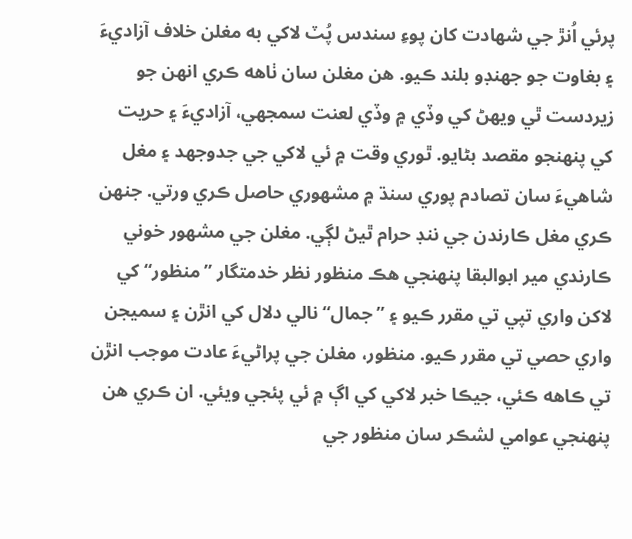پرئي اُنڙ جي شھادت کان پوءِ سندس پُٽ لاکي به مغلن خلاف آزاديءَ ۽ بغاوت جو جھنڊو بلند ڪيو. ھن مغلن سان ٺاھه ڪري انھن جو زيردست ٿي ويھڻ کي وڏي ۾ وڏي لعنت سمجھي، آزاديءَ ۽ حريت کي پنھنجو مقصد بڻايو. ٿوري وقت ۾ ئي لاکي جي جدوجھد ۽ مغل شاھيءَ سان تصادم پوري سنڌ ۾ مشھوري حاصل ڪري ورتي. جنھن ڪري مغل ڪارندن جي ننڊ حرام ٿيڻ لڳي. مغلن جي مشھور خوني ڪارندي مير ابوالبقا پنھنجي ھڪ منظور نظر خدمتگار ”منظور“ کي لاکن واري تپي تي مقرر ڪيو ۽ ”جمال“ نالي دلال کي انڙن ۽ سميجن واري حصي تي مقرر ڪيو. منظور، مغلن جي پراڻيءَ عادت موجب انڙن تي ڪاھه ڪئي، جيڪا خبر لاکي کي اڳ ۾ ئي پئجي ويئي. ان ڪري ھن پنھنجي عوامي لشڪر سان منظور جي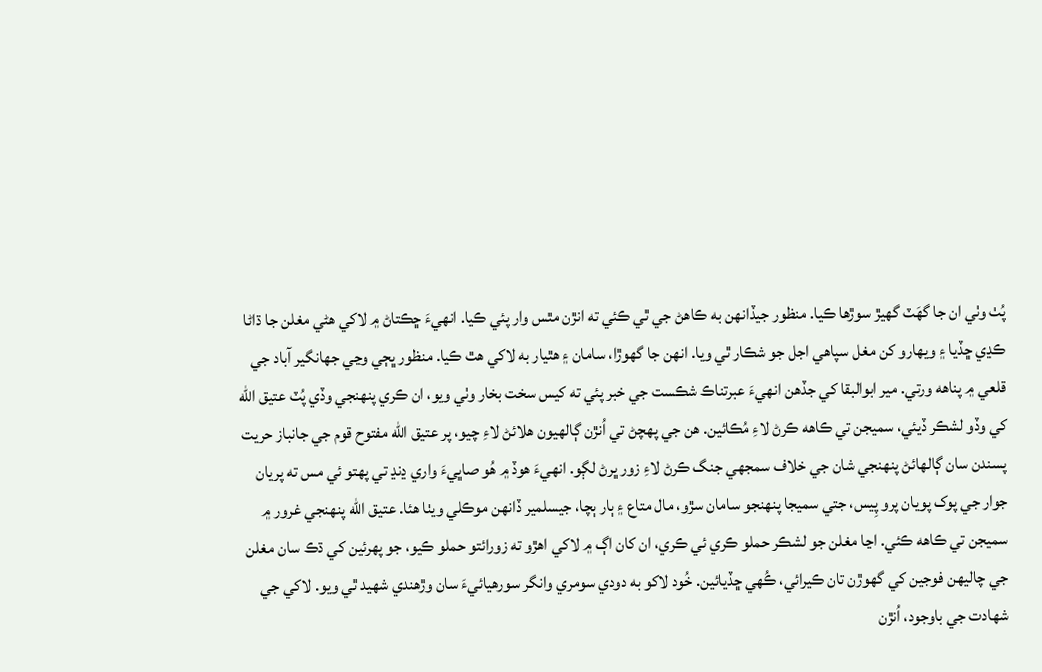پُٺ وٺي ان جا گھَٽ گھيڙ سوڙھا ڪيا. منظور جيڏانھن به ڪاھڻ جي ٿي ڪئي ته انڙن مٿس وار پئي ڪيا. انھيءَ ڇڪتاڻ ۾ لاکي ھڻي مغلن جا ڌاڻا ڪڍي ڇڏيا ۽ ويھارو کن مغل سپاھي اجل جو شڪار ٿي ويا. انھن جا گھوڙا، سامان ۽ ھٿيار به لاکي ھٿ ڪيا. منظور ڀڄي وڃي جھانگير آباد جي قلعي ۾ پناھه ورتي. مير ابوالبقا کي جڏھن انھيءَ عبرتناڪ شڪست جي خبر پئي ته کيس سخت بخار وٺي ويو، ان ڪري پنھنجي وڏي پُٽ عتيق الله کي وڏو لشڪر ڏيئي، سميجن تي ڪاھه ڪرڻ لاءِ مُڪائين. ھن جي پھچڻ تي اُنڙن ڳالھيون ھلائڻ لاءِ چيو، پر عتيق الله مفتوح قوم جي جانباز حريت پسندن سان ڳالھائڻ پنھنجي شان جي خلاف سمجھي جنگ ڪرڻ لاءِ زور ڀرڻ لڳو. انھيءَ ھوڏ ۾ ھُو صاڀيءَ واري ڍنڍ تي پھتو ئي مس ته پريان جوار جي پوک پويان پرو پِيس، جتي سميجا پنھنجو سامان سڙو، مال متاع ۽ ٻار ٻچا، جيسلمير ڏانھن موڪلي ويٺا ھئا. عتيق الله پنھنجي غرور ۾ سميجن تي ڪاھه ڪئي. اڃا مغلن جو لشڪر حملو ڪري ئي ڪري، ان کان اڳ ۾ لاکي اھڙو ته زورائتو حملو ڪيو، جو پھرئين کي ڌڪ سان مغلن جي چاليھن فوجين کي گھوڙن تان ڪيرائي، ڪُھي ڇڏيائين. خُود لاکو به دودي سومري وانگر سورھيائيءَ سان وڙھندي شھيد ٿي ويو. لاکي جي شھادت جي باوجود، اُنڙن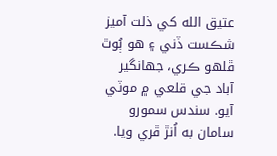عتيق الله کي ذلت آميز شڪست ڏني ۽ ھو ٻُوٿ ڦلھو ڪري، جھانگير آباد جي قلعي ۾ موٽي آيو. سندس سمورو سامان به اُنڙ ڦري ويا.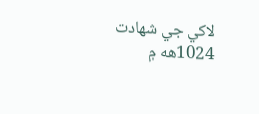لاکي جي شھادت 1024ھه ۾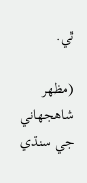ٿي.

(مظھر شاھجھاني جي سنڌي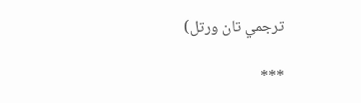ترجمي تان ورتل)

***